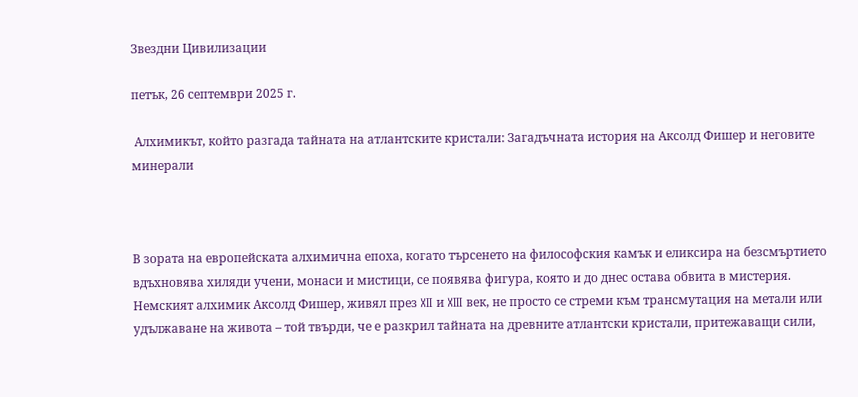Звездни Цивилизации

петък, 26 септември 2025 г.

 Алхимикът, който разгада тайната на атлантските кристали: Загадъчната история на Аксолд Фишер и неговите минерали



В зората на европейската алхимична епоха, когато търсенето на философския камък и еликсира на безсмъртието вдъхновява хиляди учени, монаси и мистици, се появява фигура, която и до днес остава обвита в мистерия. Немският алхимик Аксолд Фишер, живял през XII и XIII век, не просто се стреми към трансмутация на метали или удължаване на живота – той твърди, че е разкрил тайната на древните атлантски кристали, притежаващи сили,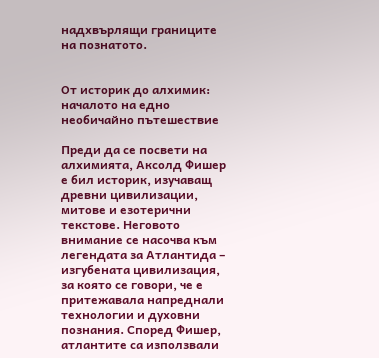надхвърлящи границите на познатото.


От историк до алхимик: началото на едно необичайно пътешествие

Преди да се посвети на алхимията, Аксолд Фишер е бил историк, изучаващ древни цивилизации, митове и езотерични текстове. Неговото внимание се насочва към легендата за Атлантида – изгубената цивилизация, за която се говори, че е притежавала напреднали технологии и духовни познания. Според Фишер, атлантите са използвали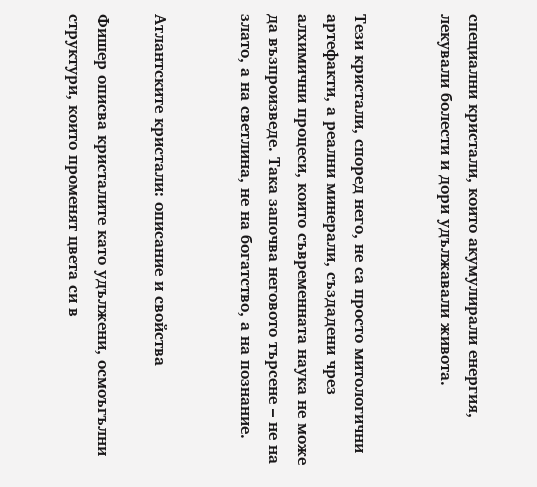специални кристали, които акумулирали енергия, лекували болести и дори удължавали живота.


Тези кристали, според него, не са просто митологични артефакти, а реални минерали, създадени чрез алхимични процеси, които съвременната наука не може да възпроизведе. Така започва неговото търсене – не на злато, а на светлина, не на богатство, а на познание.


Атлантските кристали: описание и свойства

Фишер описва кристалите като удължени, осмоъгълни структури, които променят цвета си в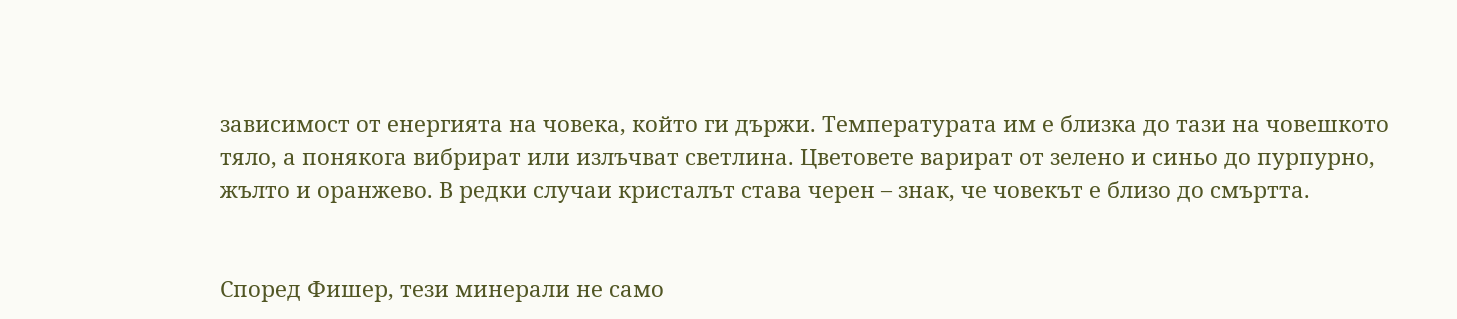зависимост от енергията на човека, който ги държи. Температурата им е близка до тази на човешкото тяло, а понякога вибрират или излъчват светлина. Цветовете варират от зелено и синьо до пурпурно, жълто и оранжево. В редки случаи кристалът става черен – знак, че човекът е близо до смъртта.


Според Фишер, тези минерали не само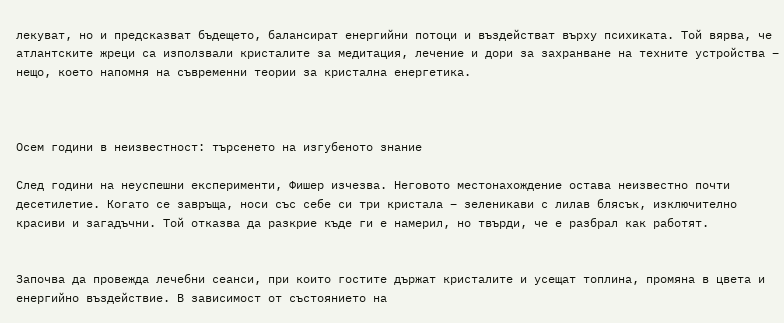лекуват, но и предсказват бъдещето, балансират енергийни потоци и въздействат върху психиката. Той вярва, че атлантските жреци са използвали кристалите за медитация, лечение и дори за захранване на техните устройства – нещо, което напомня на съвременни теории за кристална енергетика.



Осем години в неизвестност: търсенето на изгубеното знание

След години на неуспешни експерименти, Фишер изчезва. Неговото местонахождение остава неизвестно почти десетилетие. Когато се завръща, носи със себе си три кристала – зеленикави с лилав блясък, изключително красиви и загадъчни. Той отказва да разкрие къде ги е намерил, но твърди, че е разбрал как работят.


Започва да провежда лечебни сеанси, при които гостите държат кристалите и усещат топлина, промяна в цвета и енергийно въздействие. В зависимост от състоянието на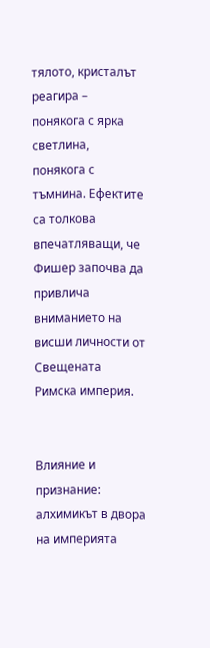тялото, кристалът реагира – понякога с ярка светлина, понякога с тъмнина. Ефектите са толкова впечатляващи, че Фишер започва да привлича вниманието на висши личности от Свещената Римска империя.


Влияние и признание: алхимикът в двора на империята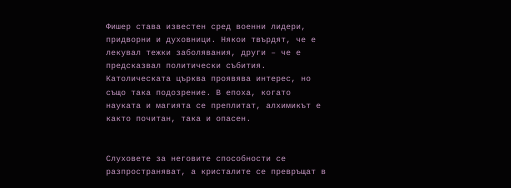Фишер става известен сред военни лидери, придворни и духовници. Някои твърдят, че е лекувал тежки заболявания, други – че е предсказвал политически събития. Католическата църква проявява интерес, но също така подозрение. В епоха, когато науката и магията се преплитат, алхимикът е както почитан, така и опасен.


Слуховете за неговите способности се разпространяват, а кристалите се превръщат в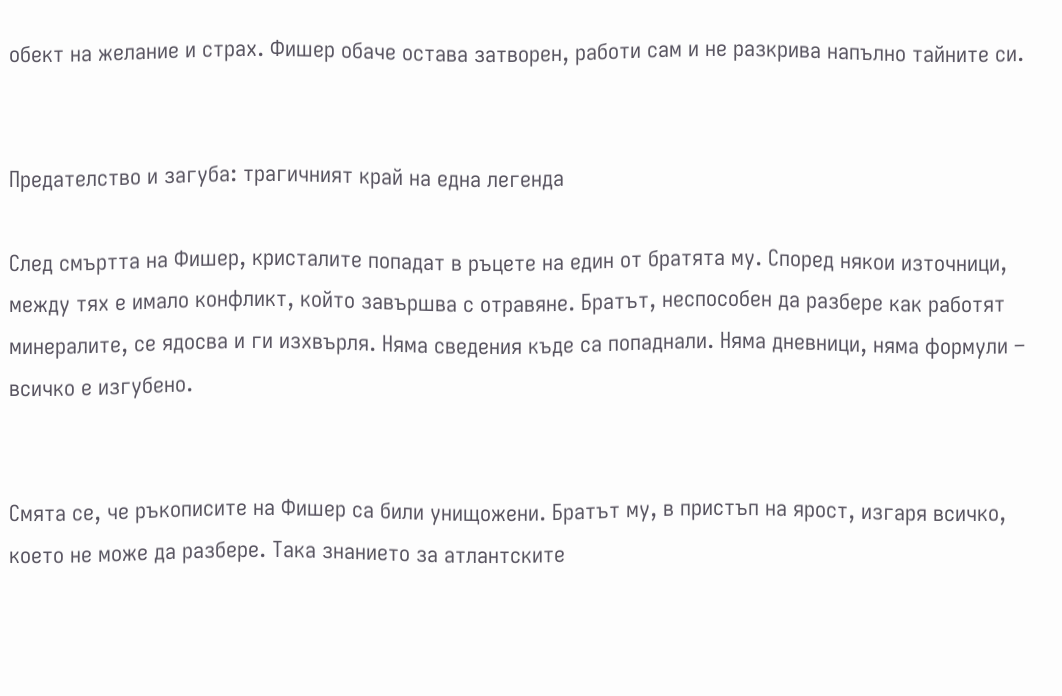обект на желание и страх. Фишер обаче остава затворен, работи сам и не разкрива напълно тайните си.


Предателство и загуба: трагичният край на една легенда

След смъртта на Фишер, кристалите попадат в ръцете на един от братята му. Според някои източници, между тях е имало конфликт, който завършва с отравяне. Братът, неспособен да разбере как работят минералите, се ядосва и ги изхвърля. Няма сведения къде са попаднали. Няма дневници, няма формули – всичко е изгубено.


Смята се, че ръкописите на Фишер са били унищожени. Братът му, в пристъп на ярост, изгаря всичко, което не може да разбере. Така знанието за атлантските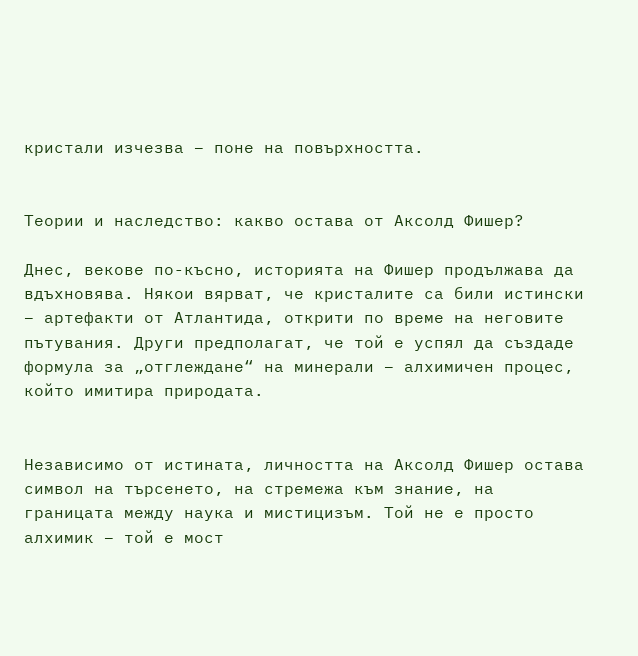кристали изчезва – поне на повърхността.


Теории и наследство: какво остава от Аксолд Фишер?

Днес, векове по-късно, историята на Фишер продължава да вдъхновява. Някои вярват, че кристалите са били истински – артефакти от Атлантида, открити по време на неговите пътувания. Други предполагат, че той е успял да създаде формула за „отглеждане“ на минерали – алхимичен процес, който имитира природата.


Независимо от истината, личността на Аксолд Фишер остава символ на търсенето, на стремежа към знание, на границата между наука и мистицизъм. Той не е просто алхимик – той е мост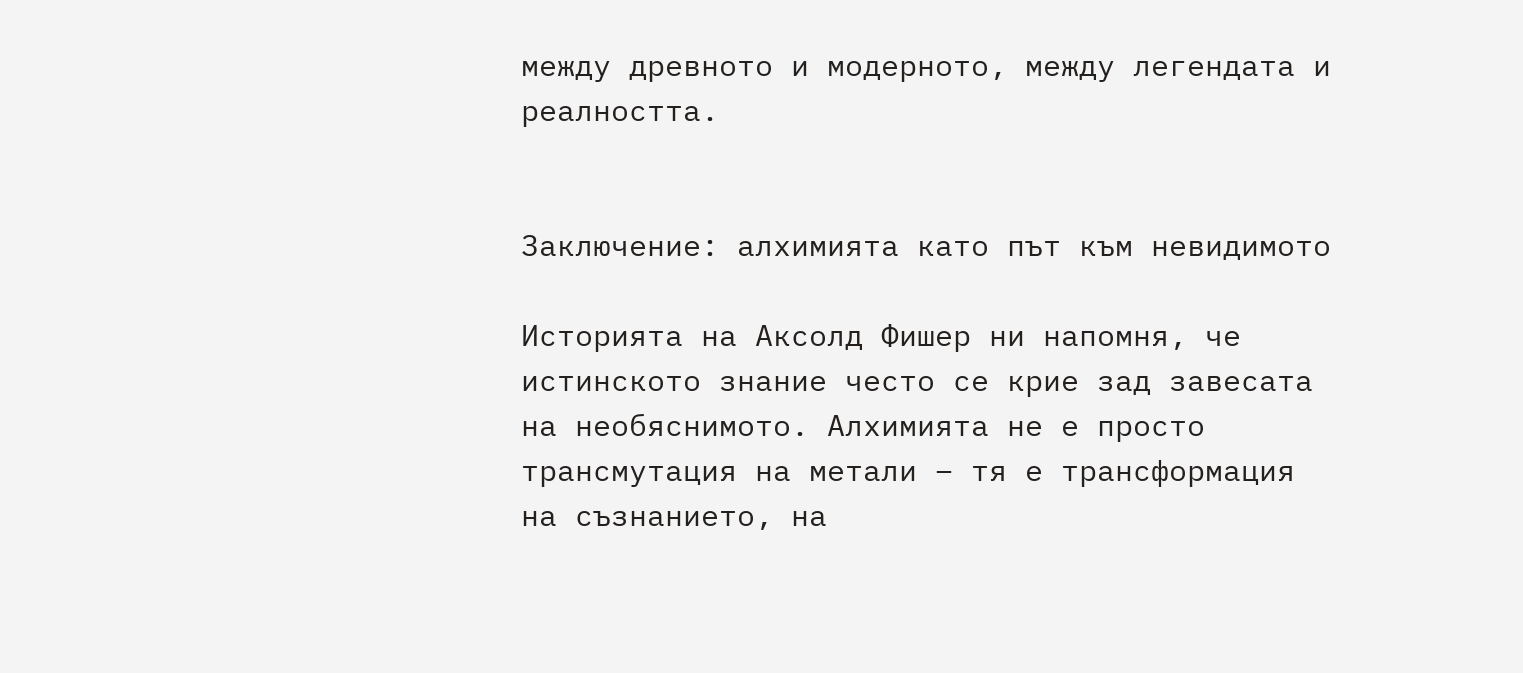между древното и модерното, между легендата и реалността.


Заключение: алхимията като път към невидимото

Историята на Аксолд Фишер ни напомня, че истинското знание често се крие зад завесата на необяснимото. Алхимията не е просто трансмутация на метали – тя е трансформация на съзнанието, на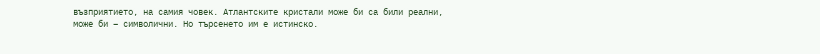възприятието, на самия човек. Атлантските кристали може би са били реални, може би – символични. Но търсенето им е истинско.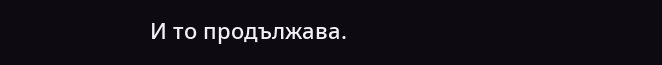И то продължава.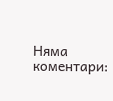Няма коментари: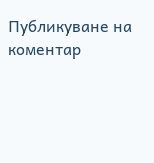Публикуване на коментар